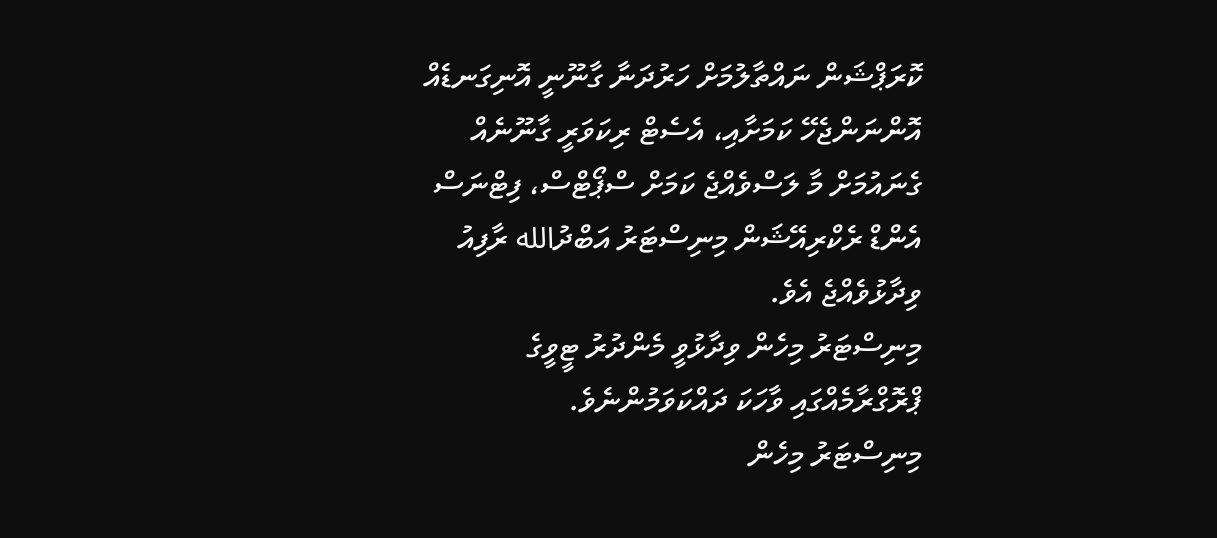ކޮރަޕްޝަން ނައްތާލުމަށް ހަރުދަނާ ގާނޫނީ އޮނިގަނޑެއް އޮންނަންޖެހޭ ކަމަށާއި، އެސެޓް ރިކަވަރީ ގާނޫނެއް ގެނައުމަށް މާ ލަސްވެއްޖެ ކަމަށް ސްޕޯޓްސް، ފިޓްނަސް އެންޑް ރެކްރިއޭޝަން މިނިސްޓަރު އަބްދުالله ރާފިއު ވިދާޅުވެއްޖެ އެވެ.
މިނިސްޓަރު މިހެން ވިދާޅުވީ މެންދުރު ޓީވީގެ ޕްރޮގްރާމެއްގައި ވާހަކަ ދައްކަވަމުންނެވެ.
މިނިސްޓަރު މިހެން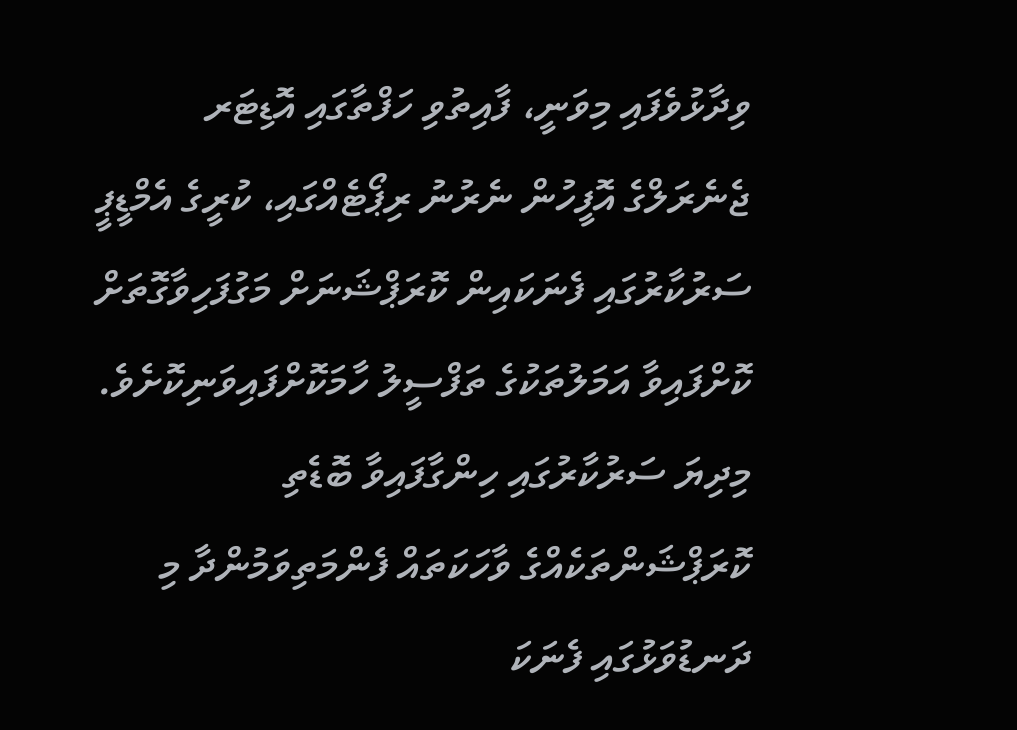ވިދާޅުވެފައި މިވަނީ، ފާއިތުވި ހަފްތާގައި އޮޑިޓަރ ޖެނެރަލްގެ އޮފީހުން ނެރުނު ރިޕޯޓެއްގައި، ކުރީގެ އެމްޑީޕީ ސަރުކާރުގައި ފެނަކައިން ކޮރަޕްޝަނަށް މަގުފަހިވާގޮތަށް ކޮށްފައިވާ އަމަލުތަކުގެ ތަފްސީލު ހާމަކޮށްފައިވަނިކޮށެވެ. މިދިޔަ ސަރުކާރުގައި ހިންގާފައިވާ ބޮޑެތި ކޮރަޕްޝަންތަކެއްގެ ވާހަކަތައް ފެންމަތިވަމުންދާ މި ދަނޑުވަޅުގައި ފެނަކަ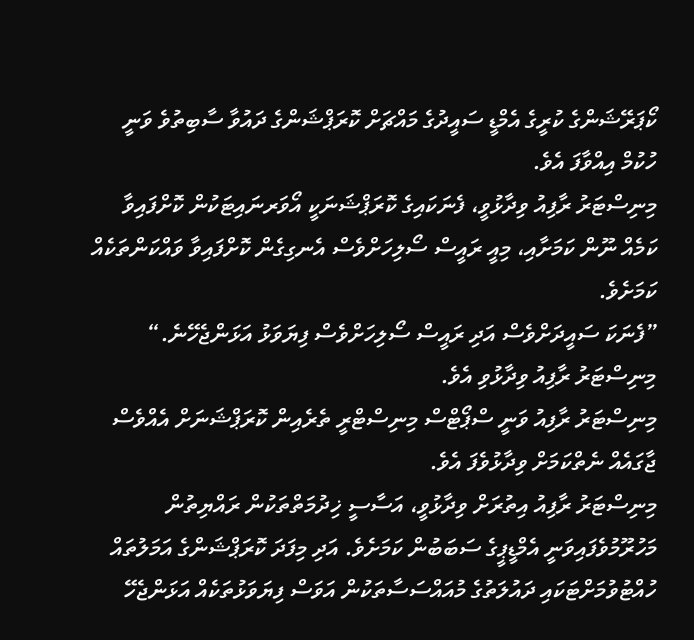ކޯޕަރޭޝަންގެ ކުރީގެ އެމްޑީ ސައީދުގެ މައްޗަށް ކޮރަޕްޝަންގެ ދައުވާ ސާބިތުވެ ވަނީ ހުކުމް އިއްވާފަ އެވެ.
މިނިސްޓަރު ރާފިއު ވިދާޅުވީ، ފެނަކައިގެ ކޮރަޕްޝަނަކީ އޯވަރނައިޓަކުން ކޮށްފައިވާ ކަމެއް ނޫން ކަމަށާއި، މިއީ ރައީސް ސޯލިހަށްވެސް އެނގިގެން ކޮށްފައިވާ ވައްކަންތަކެއް ކަމަށެވެ.
”ފެނަކަ ސައީދަށްވެސް އަދި ރައީސް ސޯލިހަށްވެސް ފިޔަވަޅު އަޅަންޖެހޭނެ.“ މިނިސްޓަރު ރާފިއު ވިދާޅުވި އެވެ.
މިނިސްޓަރު ރާފިއު ވަނީ ސްޕޯޓްސް މިނިސްޓްރީ ތެރެއިން ކޮރަޕްޝަނަށް އެއްވެސް ޖާގައެއް ނެތްކަމަށް ވިދާޅުވެފަ އެވެ.
މިނިސްޓަރު ރާފިއު އިތުރަށް ވިދާޅުވީ، އަސާސީ ޚިދުމަތްތަކުން ރައްޔިތުން މަހުރޫމުވެފައިވަނީ އެމްޑީޕީގެ ސަބަބުން ކަމަށެވެ. އަދި މިފަދަ ކޮރަޕްޝަންގެ އަމަލުތައް ހުއްޓުވުމަށްޓަކައި ދައުލަތުގެ މުއައްސަސާތަކުން އަވަސް ފިޔަވަޅުތަކެއް އަޅަންޖެހޭ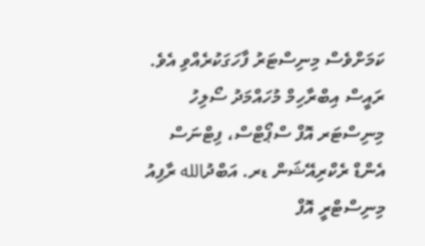ކަމަށްވެސް މިނިސްޓަރު ފާހަގަކުރެއްވި އެވެ.
ރައީސް އިބްރާހިމް މުހައްމަދު ސޯލިހު މިނިސްޓަރ އޮފް ސްޕޯޓްސް، ފިޓްނަސް އެންޑް ރެކްރިއޭޝަން ޑރ. އަބްދުالله ރާފިއު މިނިސްޓްރީ އޮފް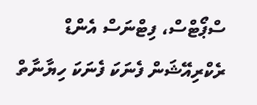ސްޕޯޓްސް، ފިޓްނަސް އެންޑް ރެކްރިއޭޝަން ފެނަކަ ފެނަކަ ހިޔާނާތް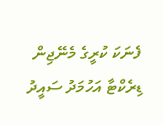ފެނަކަ ކުރީގެ މެނޭޖިން ޑިރެކްޓާ އަހުމަދު ސައީދު